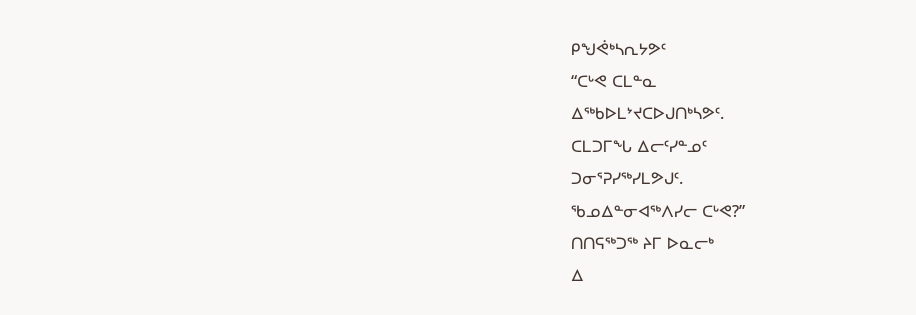ᑭᖑᕚᒃᓴᕆᔭᕗᑦ
“ᑕᒡᕙ ᑕᒪᓐᓇ
ᐃᖅᑲᐅᒪᔾᔪᑕᐅᒍᑎᒃᓴᕗᑦ.
ᑕᒪᑐᒥᖓ ᐃᓕᑦᓯᓐᓄᑦ
ᑐᓂᕐᕈᓯᖅᓯᒪᕗᒍᑦ.
ᖃᓄᐃᓐᓂᐊᖅᐱᓯᓕ ᑕᒡᕙ?”
ᑎᑎᕋᖅᑐᖅ ᔨᒥ ᐅᓇᓕᒃ
ᐃ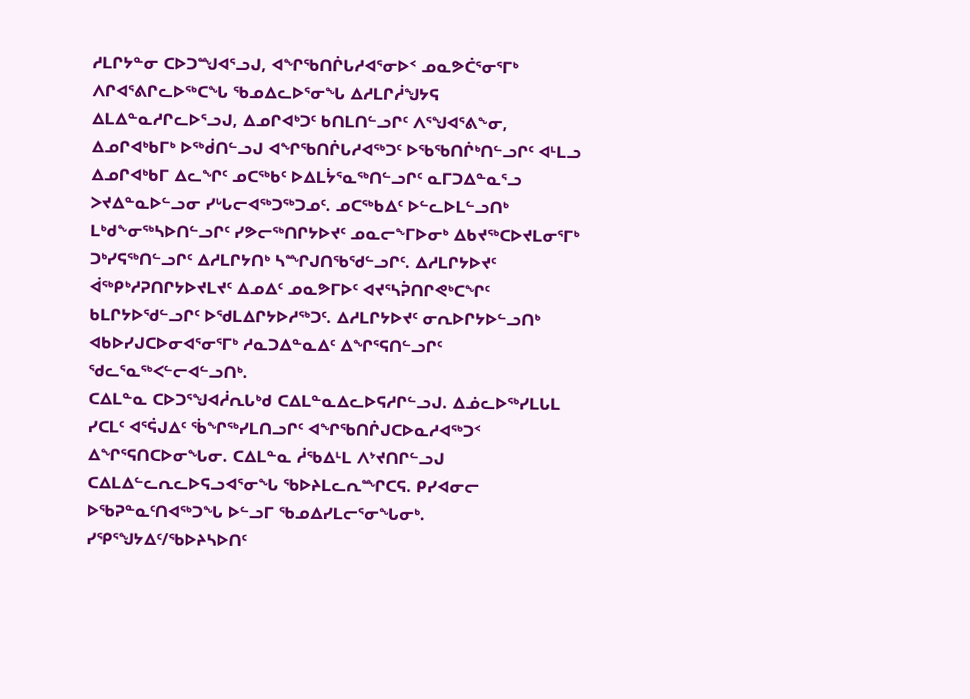ᓱᒪᒋᔭᓐᓂ ᑕᐅᑐᙳᐊᕐᓗᒍ, ᐊᖏᖃᑎᒌᒐᓱᐊᕐᓂᐅᑉ ᓄᓇᕗᑖᕐᓂᕐᒥᒃ ᐱᒋᐊᕐᕕᒋᓚᐅᖅᑕᖓ ᖃᓄᐃᓚᐅᕐᓂᖓ ᐃᓱᒪᒋᓲᖑᔭᕋ ᐃᒪᐃᓐᓇᓱᒋᓚᐅᕐᓗᒍ, ᐃᓄᒋᐊᒃᑐᑦ ᑲᑎᒪᑎᓪᓗᒋᑦ ᐱᕐᖑᐊᕐᕕᖕᓂ, ᐃᓄᒋᐊᒃᑲᒥᒃ ᐅᖅᑰᑎᓪᓗᒍ ᐊᖏᖃᑎᒌᒐᓱᐊᖅᑐᑦ ᐅᖃᖃᑎᒌᒃᑎᓪᓗᒋᑦ ᐊᒻᒪᓗ ᐃᓄᒋᐊᒃᑲᒥ ᐃᓚᖏᑦ ᓄᑕᖅᑲᑦ ᐅᐃᒪᔮᕐᓇᖅᑎᓪᓗᒋᑦ ᓇᒥᑐᐃᓐᓇᕐᓗ ᐳᔪᐃᓐᓇᐅᓪᓗᓂ ᓯᒡᒐᓕᐊᖅᑐᖅᑐᓄᑦ. ᓄᑕᖅᑲᐃᑦ ᐅᓪᓚᐅᒪᓪᓗᑎᒃ ᒪᒃᑯᖕᓂᖅᓴᐅᑎᓪᓗᒋᑦ ᓯᕗᓕᖅᑎᒋᔭᐅᔪᑦ ᓄᓇᓕᖕᒥᐅᓂᒃ ᐃᑲᔪᖅᑕᐅᔪᒪᓂᕐᒥᒃ ᑐᒃᓯᕋᖅᑎᓪᓗᒋᑦ ᐃᓱᒪᒋᔭᑎᒃ ᓴᙱᒍᑎᖃᖁᓪᓗᒋᑦ. ᐃᓱᒪᒋᔭᐅᔪᑦ ᐋᖅᑭᒃᓱᕈᑎᒋᔭᐅᔪᒪᔪᑦ ᐃᓄᐃᑦ ᓄᓇᕗᒥᐅᑦ ᐊᔪᕐᓴᕉᑎᒋᕙᒃᑕᖏᑦ ᑲᒪᒋᔭᐅᖁᓪᓗᒋᑦ ᐅᖁᒪᐃᒋᔭᐅᓱᖅᑐᑦ. ᐃᓱᒪᒋᔭᐅᔪᑦ ᓂᕆᐅᒋᔭᐅᓪᓗᑎᒃ ᐊᑲᐅᓯᒍᑕᐅᓂᐊᕐᓂᕐᒥᒃ ᓱᓇᑐᐃᓐᓇᐃᑦ ᐃᖏᕐᕋᑎᓪᓗᒋᑦ ᖁᓚᕐᓇᖅᐸᓪᓕᐊᓪᓗᑎᒃ.
ᑕᐃᒪᓐᓇ ᑕᐅᑐᕐᖑᐊᓲᕆᒐᒃᑯ ᑕᐃᒪᓐᓇᐃᓚᐅᕋᓱᒋᓪᓗᒍ. ᐃᓅᓚᐅᖅᓯᒪᒐᒪ ᓯᑕᒪᑦ ᐊᕐᕌᒍᐃᑦ ᖄᖏᖅᓯᒪᑎᓗᒋᑦ ᐊᖏᖃᑎᒌᒍᑕᐅᓇᓱᐊᖅᑐᑉ ᐃᖏᕐᕋᑎᑕᐅᓂᖓᓂ. ᑕᐃᒪᓐᓇ ᓲᖃᐃᒻᒪ ᐱᔾᔪᑎᒋᓪᓗᒍ ᑕᐃᒪᐃᓪᓚᕆᓚᐅᕋᓗᐊᕐᓂᖓ ᖃᐅᔨᒪᓚᕆᙱᑕᕋ. ᑭᓯᐊᓂᓕ ᐅᖃᕈᓐᓇᑦᑎᐊᖅᑐᖓ ᐅᓪᓗᒥ ᖃᓄᐃᓯᒪᓕᕐᓂᖓᓂᒃ.
ᓯᕿᕐᖑᔭᐃᑦ/ᖃᐅᔨᓴᐅᑎᑦ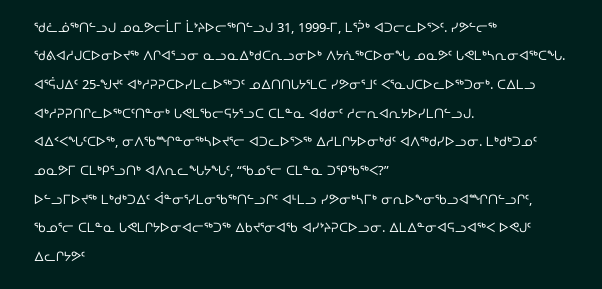ᖁᓛᓅᖅᑎᓪᓗᒍ ᓄᓇᕗᓕᒫᒥ ᒫᔾᔨᐅᓕᖅᑎᓪᓗᒍ 31, 1999-ᒥ, ᒪᕐᕉᒃ ᐊᑐᓕᓚᐅᕐᐳᑦ. ᓯᕗᓪᓕᖅ ᖁᕕᐊᓱᒍᑕᐅᓂᐅᔪᖅ ᐱᒋᐊᕐᓗᓂ ᓇᓗᓇᐃᒃᑯᑕᕆᓗᓂᐅᒃ ᐱᔭᕇᖅᑕᐅᓂᖓ ᓄᓇᕗᑦ ᒐᕙᒪᒃᓴᕆᓂᐊᖅᑕᖓ. ᐊᕐᕌᒍᐃᑦ 25-ᖑᔪᑦ ᐊᒃᓱᕈᕈᑕᐅᓯᒪᓚᐅᖅᑐᑦ ᓄᐃᑎᑎᒐᔭᕐᒪᑕ ᓯᕗᓂᕐᒧᑦ ᐸᕐᓇᒍᑕᐅᓚᐅᖅᑐᓂᒃ. ᑕᐃᒪᓗ ᐊᒃᓱᕈᕈᑎᒋᓚᐅᖅᑕᑦᑎᓐᓂᒃ ᒐᕙᒪᖃᓕᕋᔭᕐᓗᑕ ᑕᒪᓐᓇ ᐊᑯᓂᑦ ᓱᓕᕆᐊᕆᔭᐅᓯᒪᑎᓪᓗᒍ.
ᐊᐃᑉᐸᖓᑦᑕᐅᖅ, ᓂᐱᖃᙱᓐᓂᖅᓴᐅᔪᕐᓕ ᐊᑐᓚᐅᕐᐳᖅ ᐃᓱᒪᒋᔭᐅᓂᒃᑯᑦ ᐊᐱᖅᑯᓯᐅᓗᓂ. ᒪᒃᑯᒃᑐᓄᑦ ᓄᓇᕗᒥ ᑕᒪᒃᑭᕐᓗᑎᒃ ᐊᐱᕆᓚᖓᔭᖓᑦ, “ᖃᓄᕐᓕ ᑕᒪᓐᓇ ᑐᕿᖃᖅᐸ?”
ᐅᓪᓗᒥᐅᔪᖅ ᒪᒃᑯᒃᑐᐃᑦ ᐋᓐᓂᕐᓯᒪᓂᖃᖅᑎᓪᓗᒋᑦ ᐊᒻᒪᓗ ᓯᕗᓂᒃᓴᒥᒃ ᓂᕆᐅᖕᓂᖃᓗᐊᙱᑎᓪᓗᒋᑦ, ᖃᓄᕐᓕ ᑕᒪᓐᓇ ᒐᕙᒪᒋᔭᐅᓂᐊᓕᖅᑐᖅ ᐃᑲᔪᕐᓂᐊᖃ ᐊᓯᔾᔨᕈᑕᐅᓗᓂ. ᐃᒪᐃᓐᓂᐊᕋᓗᐊᖅᐸ ᐅᕙᒍᑦ ᐃᓚᒋᔭᕗᑦ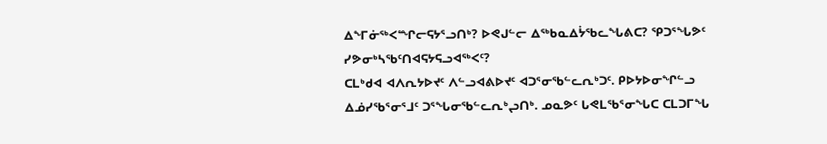ᐃᖕᒥᓃᖅᐸᙱᓕᕋᔭᕐᓗᑎᒃ? ᐅᕙᒍᓪᓕ ᐃᖅᑲᓇᐃᔮᖃᓚᖓᕕᑕ? ᕿᑐᕐᖓᕗᑦ ᓯᕗᓂᒃᓴᖃᑦᑎᐊᕋᔭᕋᓗᐊᖅᐸᑦ?
ᑕᒪᒃᑯᐊ ᐊᐱᕆᔭᐅᔪᑦ ᐱᓪᓗᐊᕕᐅᔪᑦ ᐊᑐᕐᓂᖃᓪᓚᕆᒃᑐᑦ. ᑭᐅᔭᐅᓂᖏᓪᓗ ᐃᓅᓯᖃᕐᓂᕐᒧᑦ ᑐᕐᖓᓂᖃᓪᓚᕆᒃᖢᑎᒃ. ᓄᓇᕗᑦ ᒐᕙᒪᖃᕐᓂᖓᑕ ᑕᒪᑐᒥᖓ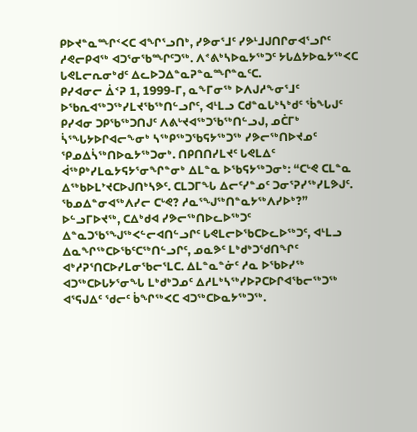ᑭᐅᔪᓐᓇᙱᑉᐸᑕ ᐊᖏᕐᓗᑎᒃ, ᓯᕗᓂᕐᒧᑦ ᓯᕗᒻᒧᒍᑎᒋᓂᐊᕐᓗᒋᑦ ᓱᕙᓕᑭᐊᖅ ᐊᑐᕐᓂᖃᙱᑦᑐᖅ. ᐱᕝᕕᒃᓴᐅᓇᔭᖅᑐᑦ ᔭᒐᐃᔭᐅᓇᔭᖅᐸᑕ ᒐᕙᒪᓕᕆᓂᒃᑯᑦ ᐃᓚᐅᑐᐃᓐᓇᕈᓐᓇᙱᓐᓇᑦᑕ.
ᑭᓯᐊᓂᓕ ᐄᑉᕈ 1, 1999-ᒥ, ᓇᖕᒥᓂᖅ ᐅᐱᒍᓱᖕᓂᕐᒧᑦ ᐅᖃᕆᐊᖅᑐᖅᓯᒪᔪᖃᖅᑎᓪᓗᒋᑦ, ᐊᒻᒪᓗ ᑕᑯᓐᓇᒐᒃᓴᒃᑯᑦ ᖄᖓᒍᑦ ᑭᓯᐊᓂ ᑐᑭᖃᖅᑐᑎᒍᑦ ᐱᕕᒡᔪᐊᖅᑐᖃᖅᑎᓪᓗᒍ, ᓄᑖᒥᒃ ᓵᕐᖓᔭᐅᒋᐊᓕᖕᓂᒃ ᓴᖅᑭᖅᑐᖃᕋᔭᖅᑐᖅ ᓯᕗᓕᖅᑎᐅᔪᓄᑦ ᕿᓄᐃᓵᖅᑎᐅᓇᔭᖅᑐᓂᒃ. ᑎᑭᑎᑎᓯᒪᔪᑦ ᒐᕙᒪᐃᑦ ᐋᖅᑭᒃᓯᒪᓇᔭᕋᔭᕐᓂᖏᓐᓂᒃ ᐃᒪᓐᓇ ᐅᖃᕋᔭᖅᑐᓂᒃ: “ᑕᒡᕙ ᑕᒪᓐᓇ ᐃᖅᑲᐅᒪᔾᔪᑕᐅᒍᑎᒃᓴᕗᑦ. ᑕᒪᑐᒥᖓ ᐃᓕᑦᓯᓐᓄᑦ ᑐᓂᕐᕈᓯᖅᓯᒪᕗᒍᑦ. ᖃᓄᐃᓐᓂᐊᖅᐱᓯᓕ ᑕᒡᕙ? ᓱᓇᕐᖑᖅᑎᓐᓇᔭᖅᐱᓯᐅᒃ?”
ᐅᓪᓗᒥᐅᔪᖅ, ᑕᐃᒃᑯᐊ ᓯᕗᓕᖅᑎᐅᓚᐅᖅᑐᑦ ᐃᓐᓇᑐᖃᕐᖑᖅᐸᓪᓕᐊᑎᓪᓗᒋᑦ ᒐᕙᒪᓕᐅᖃᑕᐅᓚᐅᖅᑐᑦ, ᐊᒻᒪᓗ ᐃᓇᖏᖅᑕᐅᖃᑦᑕᖅᑎᓪᓗᒋᑦ, ᓄᓇᕗᑦ ᒪᒃᑯᒃᑐᖁᑎᖏᑦ ᐊᒃᓱᕈᕐᑎᑕᐅᓯᒪᓂᖃᓕᕐᒪᑕ. ᐃᒪᓐᓇᓐᓃᑦ ᓱᓇ ᐅᖃᐅᓯᖅ ᐊᑐᖅᑕᐅᒐᔭᕐᓂᖓ ᒪᒃᑯᒃᑐᓄᑦ ᐃᓱᒪᒃᓴᖅᓯᐅᕈᑕᐅᒋᐊᖃᓕᖅᑐᖅ ᐊᕐᕋᒍᐃᑦ ᖁᓕᑦ ᑳᖏᖅᐸᑕ ᐊᑐᖅᑕᐅᓇᔭᖅᑐᖅ.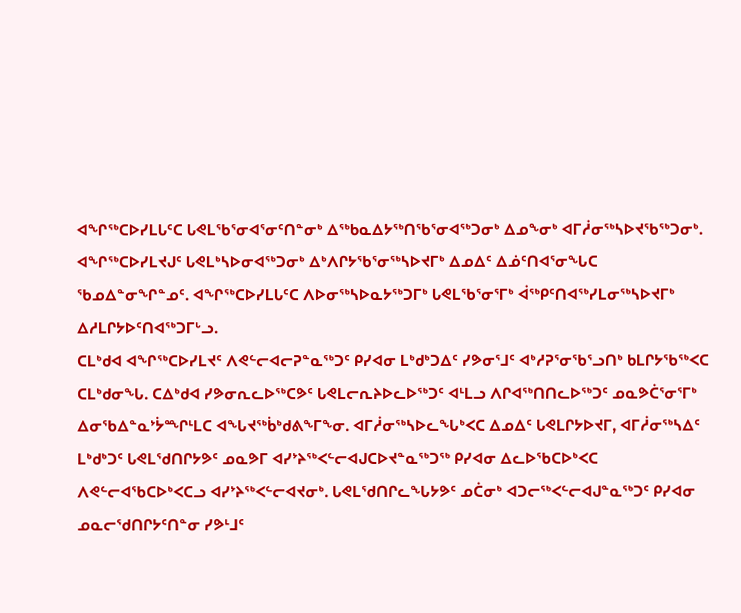ᐊᖏᖅᑕᐅᓯᒪᒐᑦᑕ ᒐᕙᒪᖃᕐᓂᐊᕐᓂᑦᑎᓐᓂᒃ ᐃᖅᑲᓇᐃᔭᖅᑎᖃᕐᓂᐊᖅᑐᓂᒃ ᐃᓄᖕᓂᒃ ᐊᒥᓲᓂᖅᓴᐅᔪᖃᖅᑐᓂᒃ. ᐊᖏᖅᑕᐅᓯᒪᔪᒍᑦ ᒐᕙᒪᒃᓴᐅᓂᐊᖅᑐᓂᒃ ᐃᒃᐱᒋᔭᖃᕐᓂᖅᓴᐅᔪᒥᒃ ᐃᓄᐃᑦ ᐃᓅᑦᑎᐊᕐᓂᖓᑕ ᖃᓄᐃᓐᓂᖏᓐᓄᑦ. ᐊᖏᖅᑕᐅᓯᒪᒐᑦᑕ ᐱᐅᓂᖅᓴᐅᓇᔭᖅᑐᒥᒃ ᒐᕙᒪᖃᕐᓂᕐᒥᒃ ᐋᖅᑭᑦᑎᐊᖅᓯᒪᓂᖅᓴᐅᔪᒥᒃ ᐃᓱᒪᒋᔭᐅᑦᑎᐊᖅᑐᒥᒡᓗ.
ᑕᒪᒃᑯᐊ ᐊᖏᖅᑕᐅᓯᒪᔪᑦ ᐱᕙᓪᓕᐊᓕᕈᓐᓇᖅᑐᑦ ᑭᓯᐊᓂ ᒪᒃᑯᒃᑐᐃᑦ ᓯᕗᓂᕐᒧᑦ ᐊᒃᓱᕈᕐᓂᖃᕐᓗᑎᒃ ᑲᒪᒋᔭᖃᖅᐸᑕ ᑕᒪᒃᑯᓂᖓ. ᑕᐃᒃᑯᐊ ᓯᕗᓂᕆᓚᐅᖅᑕᕗᑦ ᒐᕙᒪᓕᕆᔨᐅᓚᐅᖅᑐᑦ ᐊᒻᒪᓗ ᐱᒋᐊᖅᑎᑎᓚᐅᖅᑐᑦ ᓄᓇᕗᑖᕐᓂᕐᒥᒃ ᐃᓂᖃᐃᓐᓇᔾᔮᙱᒻᒪᑕ ᐊᖓᔪᖅᑳᒃᑯᕕᖕᒥᖕᓂ. ᐊᒥᓲᓂᖅᓴᐅᓚᖓᒃᐸᑕ ᐃᓄᐃᑦ ᒐᕙᒪᒋᔭᐅᔪᒥ, ᐊᒥᓲᓂᖅᓴᐃᑦ ᒪᒃᑯᒃᑐᑦ ᒐᕙᒪᖁᑎᒋᔭᕗᑦ ᓄᓇᕗᒥ ᐊᓯᔾᔨᖅᐸᓪᓕᐊᒍᑕᐅᔪᓐᓇᖅᑐᖅ ᑭᓯᐊᓂ ᐃᓚᐅᖃᑕᐅᒃᐸᑕ ᐱᕙᓪᓕᐊᖃᑕᐅᒃᐸᑕᓗ ᐊᓯᔾᔨᖅᐸᓪᓕᐊᔪᓂᒃ. ᒐᕙᒪᖁᑎᒋᓚᖓᔭᕗᑦ ᓄᑖᓂᒃ ᐊᑐᓕᖅᐸᓪᓕᐊᒍᓐᓇᖅᑐᑦ ᑭᓯᐊᓂ ᓄᓇᓕᖁᑎᒋᔭᑦᑎᓐᓂ ᓯᕗᒻᒧᑦ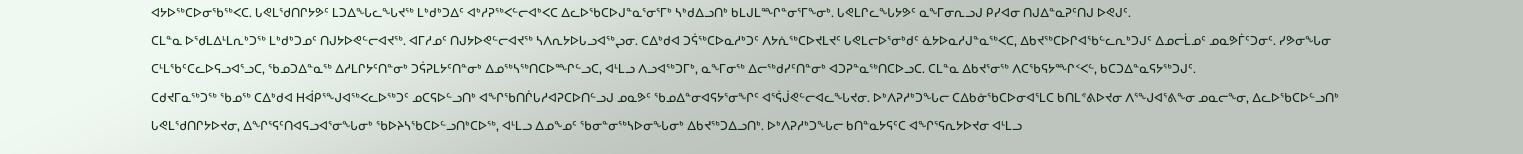ᐊᔭᐅᖅᑕᐅᓂᖃᖅᐸᑕ. ᒐᕙᒪᖁᑎᒋᔭᕗᑦ ᒪᑐᐃᖓᓚᖓᔪᖅ ᒪᒃᑯᒃᑐᐃᑦ ᐊᒃᓱᕈᖅᐸᓪᓕᐊᒃᐸᑕ ᐃᓚᐅᖃᑕᐅᒍᓐᓇᕐᓂᕐᒥᒃ ᓴᒃᑯᐃᓗᑎᒃ ᑲᒪᒍᒪᙱᓐᓂᕐᒥᖕᓂᒃ. ᒐᕙᒪᒋᓚᖓᔭᕗᑦ ᓇᖕᒥᓂᕆᓗᒍ ᑭᓯᐊᓂ ᑎᒍᐃᓐᓇᕈᑦᑎᒍ ᐅᕙᒍᑦ.
ᑕᒪᓐᓇ ᐅᖁᒪᐃᒻᒪᕆᒃᑐᖅ ᒪᒃᑯᒃᑐᓄᑦ ᑎᒍᔭᐅᕙᓪᓕᐊᔪᖅ. ᐊᒥᓱᓄᑦ ᑎᒍᔭᐅᕙᓪᓕᐊᔪᖅ ᓴᐱᕆᔭᐅᒐᓗᐊᖅᖢᓂ. ᑕᐃᒃᑯᐊ ᑐᕌᖅᑕᐅᓇᓱᒃᑐᑦ ᐱᔭᕇᖅᑕᐅᔪᒪᔪᑦ ᒐᕙᒪᓕᐅᕐᓂᒃᑯᑦ ᓈᔭᐅᓇᓱᒍᓐᓇᖅᐸᑕ, ᐃᑲᔪᖅᑕᐅᒋᐊᖃᓪᓚᕆᒃᑐᒍᑦ ᐃᓄᓕᒫᓄᑦ ᓄᓇᕗᒦᑦᑐᓂᑦ. ᓯᕗᓂᖓᓂ ᑕᒻᒪᖃᑦᑕᓚᐅᕋᓗᐊᕐᓗᑕ, ᖃᓄᑐᐃᓐᓇᖅ ᐃᓱᒪᒋᔭᑦᑎᓐᓂᒃ ᑐᕌᕈᒪᔭᑦᑎᓐᓂᒃ ᐃᓄᖅᓴᖅᑎᑕᐅᙱᓪᓗᑕ, ᐊᒻᒪᓗ ᐱᓗᐊᖅᑐᒥᒃ, ᓇᖕᒥᓂᖅ ᐃᓕᖅᑯᓯᑦᑎᓐᓂᒃ ᐊᑐᕈᓐᓇᖅᑎᑕᐅᓗᑕ. ᑕᒪᓐᓇ ᐃᑲᔪᕐᓂᖅ ᐱᑕᖃᕋᔭᙱᑉᐸᓪ, ᑲᑕᑐᐃᓐᓇᕋᔭᖅᑐᒍᑦ.
ᑕᑯᔪᒥᓇᖅᑐᖅ ᖃᓄᖅ ᑕᐃᒃᑯᐊ ᕼᐋᑭᕐᖑᐊᖅᐸᓚᐅᖅᑐᑦ ᓄᑕᕋᐅᓪᓗᑎᒃ ᐊᖏᖃᑎᒌᒐᓱᐊᕈᑕᐅᑎᓪᓗᒍ ᓄᓇᕗᑦ ᖃᓄᐃᓐᓂᐊᕋᔭᕐᓂᖏᑦ ᐊᕐᕌᒎᕙᓪᓕᐊᓚᖓᔪᓂ. ᐅᒃᐱᕈᓱᒃᑐᖓᓕ ᑕᐃᑲᓃᖃᑕᐅᓂᐊᕐᒪᑕ ᑲᑎᒪᕝᕕᐅᔪᓂ ᐱᕐᖑᐊᕐᕕᖕᓂ ᓄᓇᓕᖕᓂ, ᐃᓚᐅᖃᑕᐅᓪᓗᑎᒃ ᒐᕙᒪᖁᑎᒋᔭᐅᔪᓂ, ᐃᖏᕐᕋᑦᑎᐊᕋᓗᐊᕐᓂᖓᓂᒃ ᖃᐅᔨᓴᖃᑕᐅᓪᓗᑎᒃᑕᐅᖅ, ᐊᒻᒪᓗ ᐃᓄᖕᓄᑦ ᖃᓂᓐᓂᖅᓴᐅᓂᖓᓂᒃ ᐃᑲᔪᖅᑐᐃᓗᑎᒃ. ᐅᒃᐱᕈᓱᒃᑐᖓᓕ ᑲᑎᓐᓇᔭᕋᑦᑕ ᐊᖏᕐᕋᕆᔭᐅᔪᓂ ᐊᒻᒪᓗ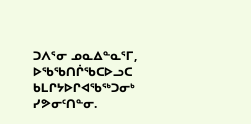ᑐᐱᕐᓂ ᓄᓇᐃᓐᓇᕐᒥ, ᐅᖃᖃᑎᒌᖃᑕᐅᓗᑕ ᑲᒪᒋᔭᐅᒋᐊᖃᖅᑐᓂᒃ ᓯᕗᓂᑦᑎᓐᓂ.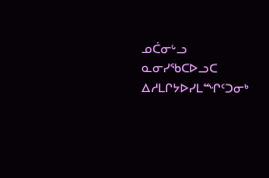ᓄᑖᓂᒡᓗ ᓇᓂᓯᖃᑕᐅᓗᑕ ᐃᓱᒪᒋᔭᐅᓯᒪᙱᑦᑐᓂᒃ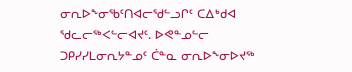ᓂᕆᐅᖕᓂᖃᑦᑎᐊᓕᖁᓪᓗᒋᑦ ᑕᐃᒃᑯᐊ ᖁᓚᓕᖅᐸᓪᓕᐊᔪᑦ. ᐅᕙᓐᓄᓪᓕ ᑐᑭᓯᓯᒪᓂᕆᔭᓐᓄᑦ ᑖᓐᓇ ᓂᕆᐅᖕᓂᐅᔪᖅ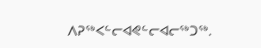ᐱᕈᖅᐸᓪᓕᐊᕙᓪᓕᐊᓕᖅᑐᖅ.